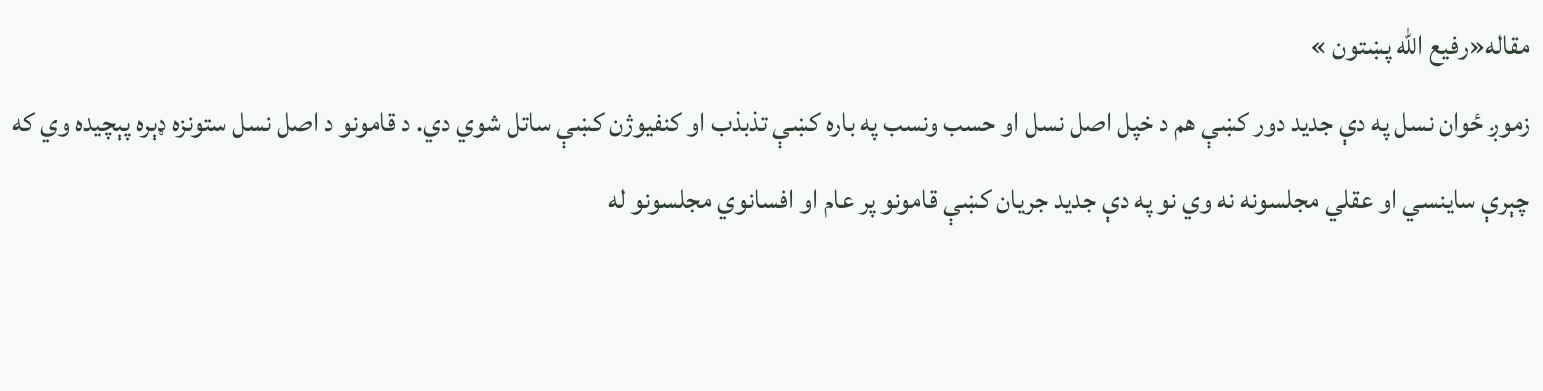مقاله«رفيع الله پښتون »
زموږ ځوان نسل په دې جديد دور کښې هم د خپل اصل نسل او حسب ونسب په باره کښې تذبذب او کنفيوژن کښې ساتل شوي دي. د قامونو د اصل نسل ستونزه ډېره پېچيده وي که چېرې ساينسي او عقلي مجلسونه نه وي نو په دې جديد جريان کښې قامونو پر عام او افسانوي مجلسونو له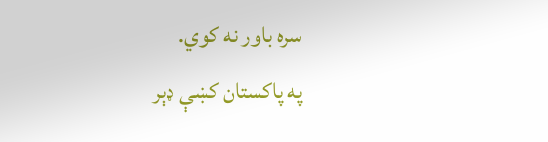سره باور نه کوي.
په پاکستان کښې ډېر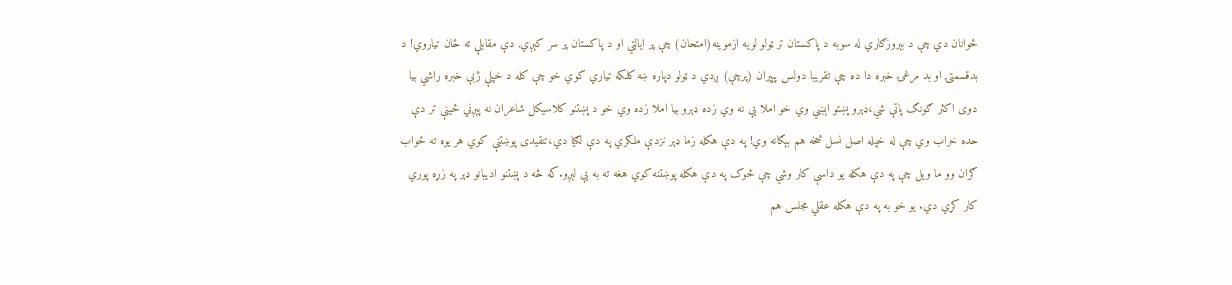ځوانان دي چې د بېروزګاري له سوبه د پاکستان تر ټولو لويه ازموينه(امتحان) چې پر ايالتي او د پاکستان پر سر کېږي, دې مقابلې ته ځان تياروي! د بدقسمتۍ او بد مرغۍ خبره دا ده چې تقريبا دولس پېپران (پرچې) ږدي د ټولو دپاره ښه کلکه تياري کوي خو چې کله د خپلې ژبې خبره راشي بيا دوی اکثر ګونګ پاتې شي،ډېرو پښتو اېښي وي خو املا يې نه وي زده ډېرو بيا املا زده وي خو د پښتنو کلاسيکل شاعران نه پېږني ځينې تر دې حده خراب وي چې له خپله اصل نسل څخه هم بېګانه وي! په دې هکله زما ډېر نزدې ملګري په دې لګيا دي،تنقيدی پوښتنې کوي هر يوه ته ځواب ګران وو ما ويل چې په دې هکله يو داسې کار وشي چې څوک په دې هکله پوښتنه کوي هغه ته به يې لېږو.که څه د پښتنو اديبانو ډېر په زړه پوري کار کړي دي. يو خو به په دې هکله عقلي مجلس هم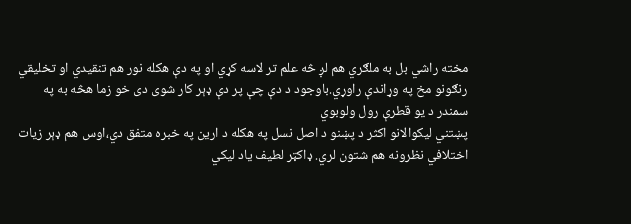مخته راشي بل به ملګري هم لږ څه علم تر لاسه کړي او په دې هکله نور هم تنقيدي او تخليقي رنګونو مخ په وړاندې راوړي.باوجود د دې چې پر دې ډېر کار شوی دی خو زما هڅه به په سمندر د يو قطرې رول ولوبوي
پښتني ليکوالانو اکثر د پښنو د اصل نسل په هکله د ارين په خبره متفق دي،اوس هم ډېر زيات اختلافي نظرونه هم شتون لري. ډاکټر لطيف ياد ليکي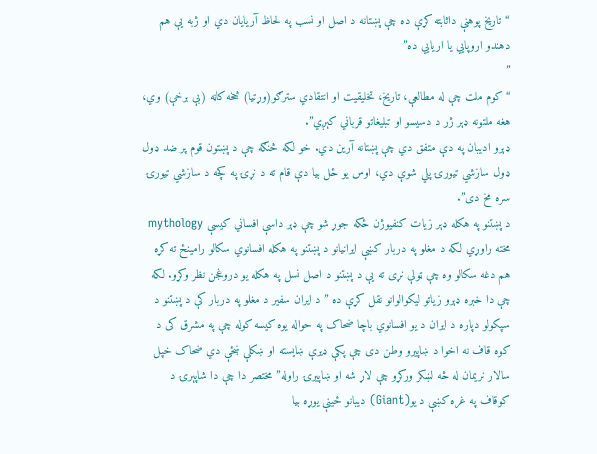“تاریخ پوهنې داثابته کړې ده چې پښتانه د اصل او نسب په لحاظ آريايان دي او ژبه یې هم دهندو اروپايي یا اریایي ده”
”
“کوم ملت چې له مطالعې، تاریخ، تخلیقیت او انتقادي سترګو(وړتيا) څخه کاڼه (بې برخې) وي، هغه ملتونه ډېر ژر د دسیسو او تبلیغاتو قرباني کېږي”.
ډېرو اديبان په دې متفق دي چې پښتانه آرين دي. خو لکه څنګه چې د پښتون قوم پر ضد ډول ډول سازشي تیورۍ پلي شوې دي، اوس یو ځل بیا دې قام ته د نړۍ په کچه د سازشي تیورۍ سره مخ دى”.
د پښتنو په هکله ډېر زيات کنفيوژن ځکه جوړ شو چې ډېر داسې افساني کيسې mythology مخته راوړي لکه د مغلو په دربار کښې ايرانيانو د پښتنو په هکله افسانوي سکالو رامينځ ته کړه هم دغه سکالو وه چې ټولې نړی ته يې د پښتنو د اصل نسل په هکله يو دروغجن نظر وکړو. لکه چې دا خبره ډېرو زياتو ليکوالوانو نقل کړې ده ” د ايران سفير د مغلو په دربار کې د پښتنو د سپکولو دپاره د ايران د يو افسانوي باچا ضحاک په حواله يوه کيسه کوله چې په مشرق کى د کوه قاف نه اخوا د ښاپيرو وطن دى چې پکې ډيرې ښايسته او ښکلې ښځې دي ضحاک خپل سالار نريمان له څه لښکر ورکړو چې لاړ شه او ښاپيرۍ راوله” مختصر دا چې دا شاپېرۍ د کوقاف په غره کښې د يو(Giant) ديبانو ځينې يوړه بيا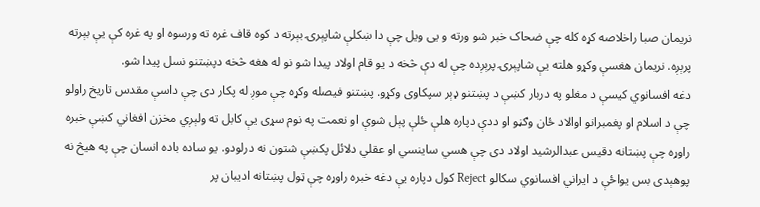نريمان صبا راخلاصه کړه کله چې ضحاک خبر شو ورته و يی ویل چې دا ښکلې شاپېرۍ بېرته د کوه قاف غره ته ورسوه او په غره کې يې بېرته پرېږه. نريمان هغسې وکړو هلته يې شاپېرۍ پرېږده چې له دې څخه د يو قام اولاد پيدا شو نو له هغه څخه دپښتنو نسل پيدا شو.
دغه افسانوي کيسې د مغلو په دربار کښې د پښتنو ډېر سپکاوی وکړو. پښتنو فيصله وکړه چې موږ له پکار دی چې داسې مقدس تاريخ راولو چې د اسلام او پغمبرانو اوالاد ځان وګڼو او ددې دپاره هلې ځلې پېل شوې او نعمت په نوم سړی يې کابل ته ولېږي مخزن افغاني کښې خبره راوړه چې پښتانه دقيس عبدالرشيد اولاد دی چې هسي ساينسي او عقلي دلائل پکښې شتون نه درلودو. يو ساده باده انسان چې په هيڅ نه پوهېدی بس يواځې د ايراني افسانوي سکالو Reject کول دپاره يې دغه خبره راوړه چې ټول پښتانه اديبان پر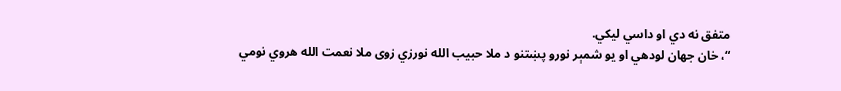متفق نه دي او داسي ليکي.
“، خان جهان لودهي او يو شمېر نورو پښتنو د ملا حبیب الله نورزي زوی ملا نعمت الله هروي نومي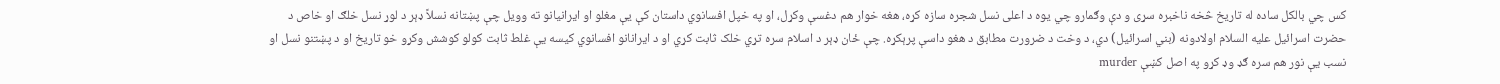کس چي بالکل ساده له تاريخ څخه ناخبره سړی و دې وګمارو چي يوه د اعلی نسل شجره سازه کړه، هغه خوار هم دغسې وکړل، او په خپل افسانوي داستان کې يې مغلو او ايرانيانو ته وويل چې پښتانه نسلاً ډېر د لوړ نسل خلګ او خاص د حضرت اسرائيل عليه السلام اولادونه (بني اسرائيل) دي، د وخت د ضرورت مطابق د هغو داسې پرېکړه. چې ځان ډېر د اسلام سره تړي خلک ثابت کړي او د ايرانانو افسانوي کيسه يې غلط ثابت کولو کوشش وکړو خو تاريخ او د پښتنو نسل او نسب يې نور هم سره ګډ وډ کړو په اصل کښې murder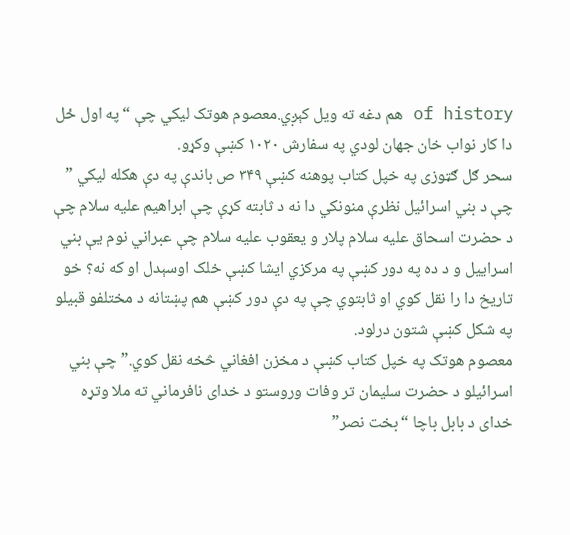of history هم دغه ته ويل کېږي.معصوم هوتک ليکي چې “په اول ځل دا کار نواب خان جهان لودي په سفارش ۱۰۲۰ کښې وکړو.
سحر ګل ګټوزی په خپل کتاب پوهنه کښې ۳۴۹ ص باندې په دې هکله ليکي ” چې د بني اسرائيل نظرې منونکي دا نه د ثابته کړې چې ابراهيم عليه سلام چې د حضرت اسحاق عليه سلام پلار و يعقوب عليه سلام چې عبراني نوم يې بني اسراييل و د ده په دور کښې په مرکزي ايشا کښې خلک اوسېدل او که نه؟ خو تاريخ دا را نقل کوي او ثابتوي چې په دې دور کښې هم پښتانه د مختلفو قبیلو په شکل کښې شتون درلود.
معصوم هوتک په خپل کتاب کښې د مخزن افغاني څخه نقل کوي.”چې بني اسرائيلو د حضرت سليمان تر وفات وروستو د خدای نافرماني ته ملا وتړه خدای د بابل باچا “بخت نصر”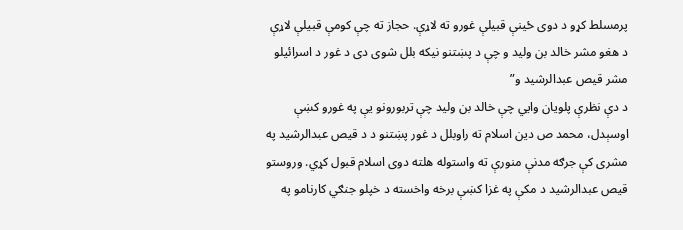پرمسلط کړو د دوی ځينې قبيلې غورو ته لاړې. حجاز ته چې کومې قبيلې لاړې د هغو مشر خالد بن وليد و چې د پښتنو نيکه بلل شوی دی د غور د اسرائيلو مشر قيص عبدالرشيد و”
د دې نظرې پلويان وايي چې خالد بن وليد چې تربورونو يې په غورو کښې اوسېدل، محمد ص دين اسلام ته راوبلل د غور پښتنو د د قيص عبدالرشيد په مشری کې جرګه مدنې منورې ته واستوله هلته دوی اسلام قبول کړي. وروستو قيص عبدالرشيد د مکې په غزا کښې برخه واخسته د خپلو جنګي کارنامو په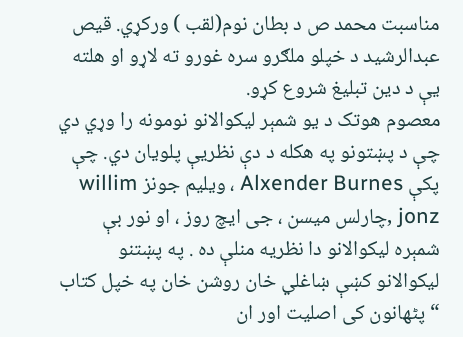مناسبت محمد ص د بطان نوم(لقب ) ورکړي. قيص عبدالرشيد د خپلو ملګرو سره غورو ته لاړو او هلته يې د دين تبليغ شروع کړو.
معصوم هوتک د يو شمېر ليکوالانو نومونه را وړي دي چې د پښتونو په هکله د دې نظريې پلويان دي. چې پکې Alxender Burnes ، ويليم جونز willim jonz ,چارلس ميسن ، جی ايچ روز ، او نور بې شمېره ليکوالانو دا نظريه منلې ده . په پښتنو ليکوالانو کښې ښاغلي خان روشن خان په خپل کتاب “پٹھانون کی اصلیت اور ان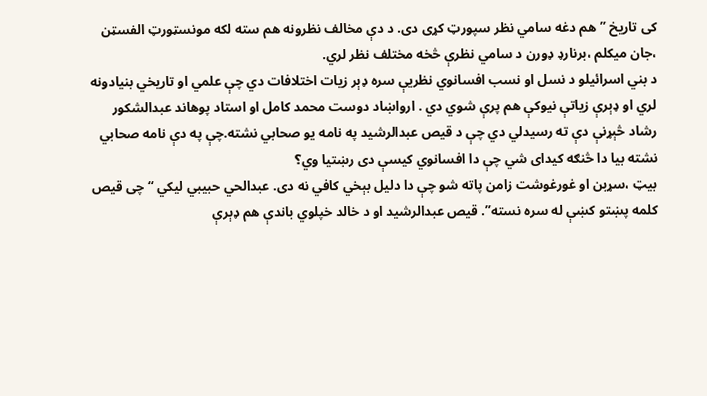کی تاریخ ” ھم دغه سامي نظر سپورټ کړی دی. د دې مخالف نظرونه هم سته لکه مونسټورټ الفسټن ،جان ميکلم ،برنارډ ډورن د سامي نظرې څخه مختلف نظر لري.
د بني اسرائيلو د نسل او نسب افسانوي نظريې سره ډېر زيات اختلافات دي چې علمي او تاريخي بنيادونه لري او ډېرې زياتې نيوکې هم پرې شوي دي . ارواښاد دوست محمد کامل او استاد پوهاند عبدالشکور رشاد څېړنې دې ته رسيدلي دي چې د قيص عبدالرشيد په نامه يو صحابي نشته.چې په دې نامه صحابي نشته بيا دا څنګه کيدای شي چې دا افسانوي کيسې دی رښتيا وي؟
بيټ ،سړبن او غورغوشت زامن پاته شو چې دا دليل بېخي کافي نه دی. عبدالحي حبيبي ليکي “چی قيص کلمه پښتو کښې له سره نسته”. قيص عبدالرشيد او د خالد خپلوي باندې هم ډېرې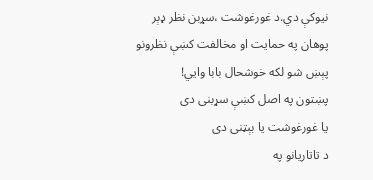نيوکې دي.د غورغوشت ،سړبن نظر ډېر پوهان په حمايت او مخالفت کښې نظرونو پېښ شو لکه خوشحال بابا وايي!
پښتون په اصل کښې سړبنی دی
يا غورغوشت يا بېټنی دی
د تاتاريانو په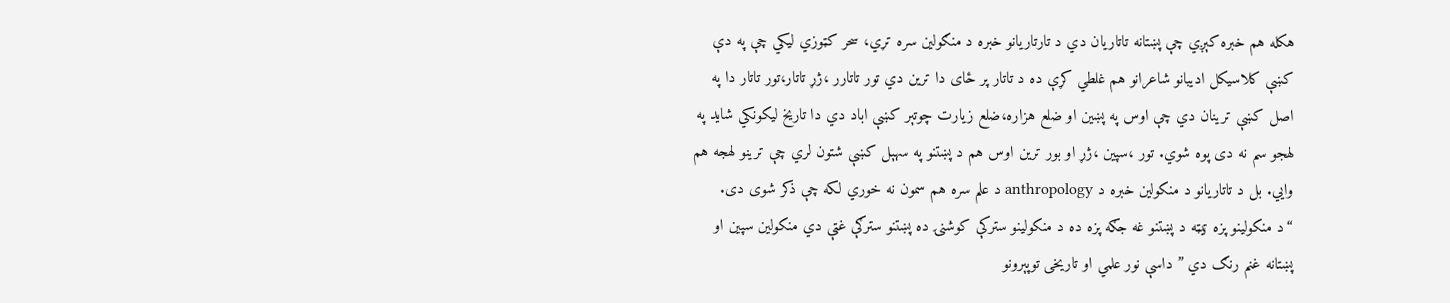هکله هم خبره کېږي چې پښتانه تاتاريان دي د تارتاريانو خبره د منګولين سره تړي، سحر کټوزي ليکي چې په دې کښې کلاسيکل اديبانو شاعرانو هم غلطي کړې ده د تاتار پر ځای دا ترين دي تور تاتارر ،ژړ تاتار،تور تاتار دا په اصل کښې ترينان دي چې اوس په پښين او ضلع هزاره،ضلع زيارت چوتېر کښې اباد دي دا تاريخ ليکونکي شايد په لهجو سم نه دی پوه شوي. تور ،سپين ،ژړ او بور ترين اوس هم د پښتنو په سهېل کښې شتون لري چې ترينو لهجه هم وايي. بل د تاتاريانو د منکولين خبره د anthropology د علم سره هم سمون نه خوري لکه چې ذکر شوی دی.
“د منکولينو پزه ټيټه د پښتنو غه جګه پزه ده د منکولينو سترکې کوشنۍ ده پښتنو سترګې غټې دي منکولين سپين او پښتانه غنم رنګ دي ” داسې نور علمي او تاريخی توپېرونو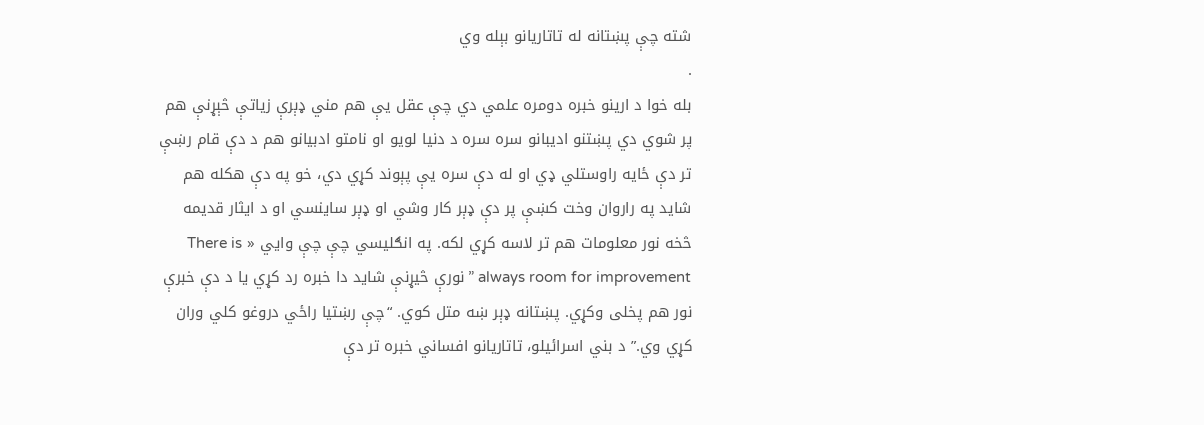شته چې پښتانه له تاتاريانو بېله وي
.
بله خوا د ارينو خبره دومره علمي دي چې عقل يې هم مني ډېرې زياتې څېړنې هم پر شوي دي پښتنو اديبانو سره سره د دنيا لويو او نامتو ادبيانو هم د دې قام رښې تر دې ځایه راوستلي ډي او له دې سره يې پېوند کړي دي، خو په دې هکله هم شايد په راروان وخت کښې پر دې ډېر کار وشي او ډېر ساينسي او د ايثار قديمه څخه نور معلومات هم تر لاسه کړي لکه. په انګليسي چې چې وايي « There is always room for improvement ” نورې څيړنې شايد دا خبره رد کړي يا د دې خبرې نور هم پخلی وکړي. پښتانه ډېر ښه متل کوي. “چې رښتيا راځي دروغو کلي وران کړي وي.” د بني اسرائيلو، تاتاريانو افساني خبره تر دې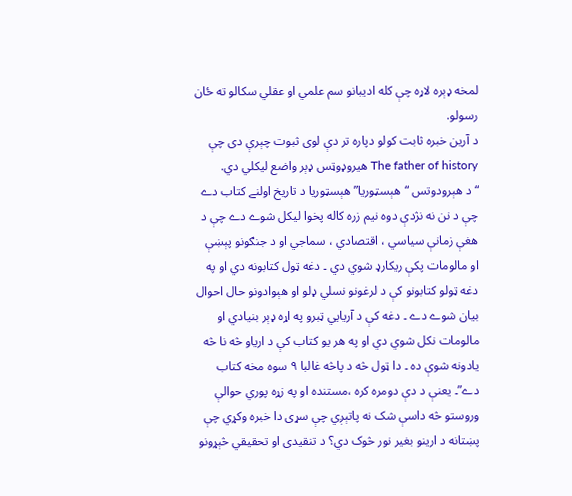لمخه ډېره لاړه چې کله اديبانو سم علمي او عقلي سکالو ته ځان رسولو.
د آرين خبره ثابت کولو دپاره تر دې لوی ثبوت چېرې دی چې The father of history هيروډوټس ډېر واضع ليکلي دي.
“د هېرودوتس “هېسټوريا” هېسټوريا د تاريخ اولنے کتاب دے چې د نن نه نژدې دوه نيم زره کاله پخوا ليکل شوے دے چې د هغې زمانې سياسي ، اقتصادي ، سماجي او د جنګونو پېښې او مالومات پکې ريکارډ شوي دي ۔ دغه ټول کتابونه دي او په دغه ټولو کتابونو کې د لرغونو نسلي ډلو او هېوادونو حال احوال بيان شوے دے ۔ دغه کې د آريايي ټبرو په اړه ډېر بنيادي او مالومات نکل شوي دي او په هر يو کتاب کې د ارياو څه نا څه يادونه شوې ده ۔ دا ټول څه د پاڅه غالبا ۹ سوه مخه کتاب دے”۔ يعنې د دې دومره کره ،مستنده او په زړه پوري حوالې وروستو څه داسې شک نه پاتېږي چې سړی دا خبره وکړي چې پښتانه د ارينو بغير نور څوک دي؟ د تنقيدی او تحقيقي څېړونو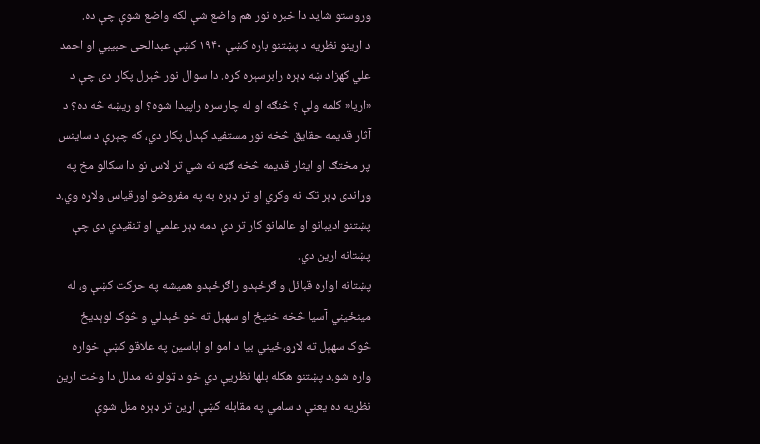وروستو شايد دا خبره نور هم واضع شې لکه واضع شوې چې ده.
د ارينو نظريه د پښتنو باره کښې ۱۹۴۰ کښې عبدالحی حبيبي او احمد علي کهزاد ښه ډېره رابرسېره کړه. دا سوال نور څېرل پکار دی چې د «اريا« کلمه ولې ؟ څنګه او له چارسره راپيدا شوه؟ او ریښه څه ده؟ د آثار قديمه حقايق څخه نور مستفيد کېدل پکار دي، که چېرې د ساينس پر مختګ او ايثار قديمه څخه ګټه نه شي تر لاس نو دا سکالو مخ په وړاندی ډېر تک نه وکړي او تر ډېره به په مفروضو اورقياس ولاړه وي.د پښتنو اديبانو او عالمانو کار تر دې دمه ډېر علمي او تنقيدي دی چې پښتانه ارين دي.
پښتانه اواره قبائل و ګرځېدو راګرځېدو هميشه په حرکت کښې و، له مينځيني آسيا څخه ختيځ او سهېل ته خو ځېدلي و څوک لوېديځ څوک سهېل ته لاړو،ځيني بيا د امو او اباسين په علاقو کښې خواره واره شو.د پښتنو هکله بلها نظريې دي خو د ټولو نه مدلل دا وخت ارين نظريه ده يعنې د سامي په مقابله کښې اړين تر ډېره منل شوې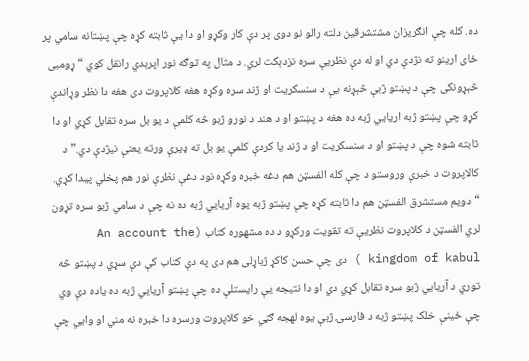ده. کله چې انګريزان مشتشرقين دلته رالو نو دوی پر دې کار وکړو او دا يې ثابته کړه چې پښتانه سامي پر ځای ارينو ته نژدې دي او له دې نظريې سره نزدېکت لري. د مثال په توګه نور اپرېدي رانقل کوي “ړومبی څېړونکی چې د پښتو ژبې څېړنه يې د سنسکريت او ژند سره وکړه هغه کلاپروت دی هغه دا نظر وړاندې کړو چې پښتو ژبه اريايي ژبه ده هغه د پښتو او د هند د نورو ژبو څه کلمې د يو بل سره تقابل کړي او دا ثابته شوه چې د پښتو او د سنسکريت او د ژند يا کردې کلمې يو بل ته ډيرې ورته يعنې نيژدې دي.” د کالاپروت د خبرې وروستو د چې کله الفسټن هم دغه خبره وکړه نود دغې نظرې نور هم پخلي پيدا کړي. “دويم مستشرق الفسټن هم دا ثابته کړه چې پښتو ژبه يوه آريايي ژبه ده نه چې د سامي ژبو سره تړون لري الفسټن د کلاپروت نظريې ته تقويت ورکړو د ده مشهوره کتاب (An account the kingdom of kabul ) دی چې حسن کاکړ ژباړلی هم دی په دې کتاب کې دې سړي د پښتو څه توري د آريايي ژبو سره تقابل کړي دي او دا نتيجه يې رايستلې ده چې پښتو آريايي ژبه ده ياده دې وي چې ځینې خلک پښتو ژبه د فارسۍ ژبې يوه لهجه ګڼي خو کلاپروت ورسره دا خبره نه مني او وايي چې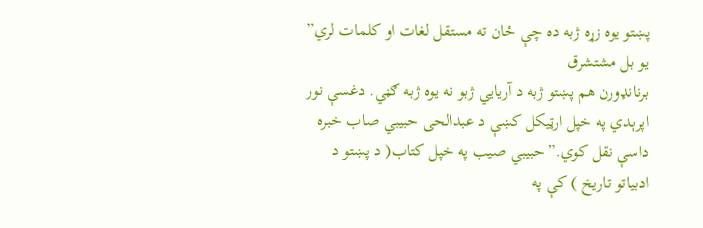پښتو يوه زړه ژبه ده چې ځان ته مستقل لغات او کلمات لري” يو بل مشتشرق
برنانډورن هم پښتو ژبه د آريايي ژبو نه يوه ژبه ګڼي. دغسې نور اپرېدي په خپل ارټيکل کښې د عبدالحی حبيبي صاب خبره داسې نقل کوي.”حبيبي صيب په خپل کتاب( د پښتو د ادبياتو تاريخ ) کې په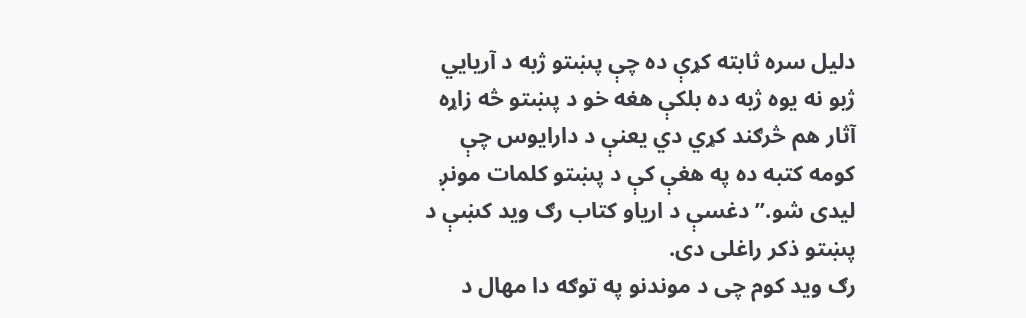دليل سره ثابته کړې ده چې پښتو ژبه د آريايي ژبو نه يوه ژبه ده بلکې هغه خو د پښتو څه زاړه آثار هم څرګند کړي دي يعنې د دارايوس چې کومه کتبه ده په هغې کې د پښتو کلمات مونږ ليدی شو.” دغسې د ارياو کتاب رګ ويد کښې د پښتو ذکر راغلی دی.
رګ ويد کوم چی د موندنو په توګه دا مهال د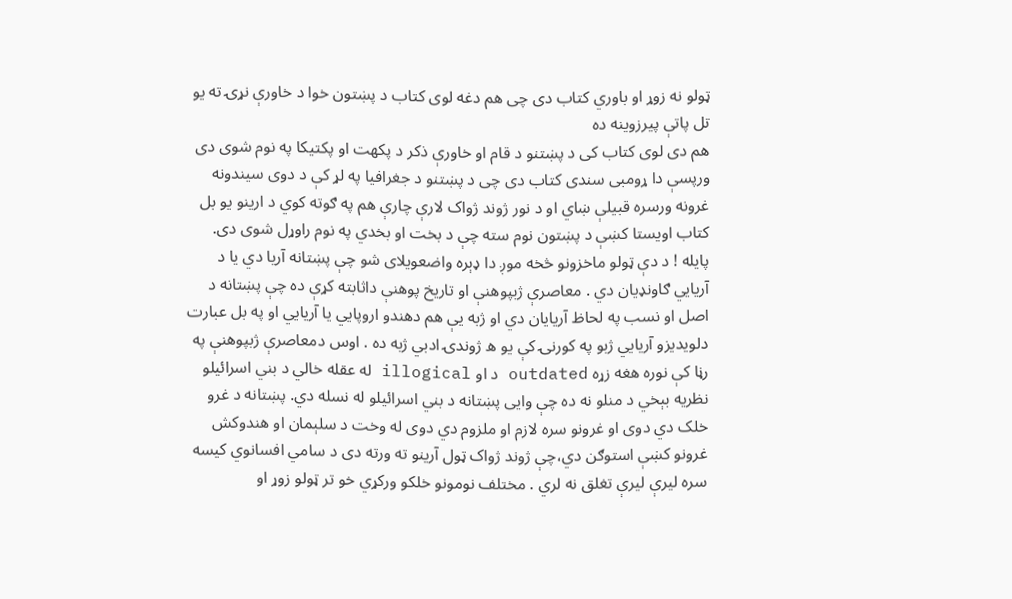ټولو نه زوړ او باوري کتاب دی چی هم دغه لوی کتاب د پښتون خوا د خاورې نړۍ ته يو تل پاتې پيرزوينه ده
هم دی لوی کتاب کی د پښتنو د قام او خاورې ذکر د پکهت او پکتيکا په نوم شوی دی ورپسې دا ړومبی سندی کتاب دی چی د پښتنو د جغرافيا په لړ کې د دوی سيندونه غرونه ورسره قبيلې ښاي او د نور ژوند ژواک لارې چارې هم په ګوته کوي د ارينو يو بل کتاب اويستا کښې د پښتون نوم سته چې د بخت او بخدي په نوم راوړل شوی دی.
پايله ! د دې ټولو ماخزونو څخه موږ دا ډېره واضعويلای شو چې پښتانه آريا دي يا د آريايي ګاونډيان دي . معاصرې ژبپوهنې او تاریخ پوهنې داثابته کړې ده چې پښتانه د اصل او نسب په لحاظ آریايان دي او ژبه یې هم دهندو اروپايي یا آریايي او په بل عبارت دلویدیزو آریايي ژبو په کورنۍ کې یو ه ژوندۍ ادبي ژبه ده . اوس دمعاصرې ژبپوهنې په رڼا کې نوره هغه زړه outdated د او illogical له عقله خالي د بني اسرائيلو نظریه بېخي د منلو نه ده چې وایی پښتانه د بني اسرائیلو له نسله دي. پښتانه د غرو خلک دي دوی او غرونو سره لازم او ملزوم دي دوی له وخت د سلېمان او هندوکش غرونو کښې استوګن دي،چې ژوند ژواک ټول آرينو ته ورته دی د سامي افسانوي کيسه سره ليرې ليرې تغلق نه لري . مختلف نومونو خلکو ورکړي خو تر ټولو زوړ او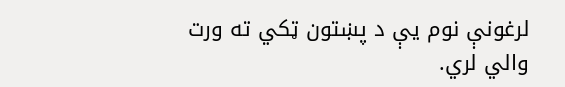لرغونې نوم يې د پښتون ټکي ته ورت والي لري.